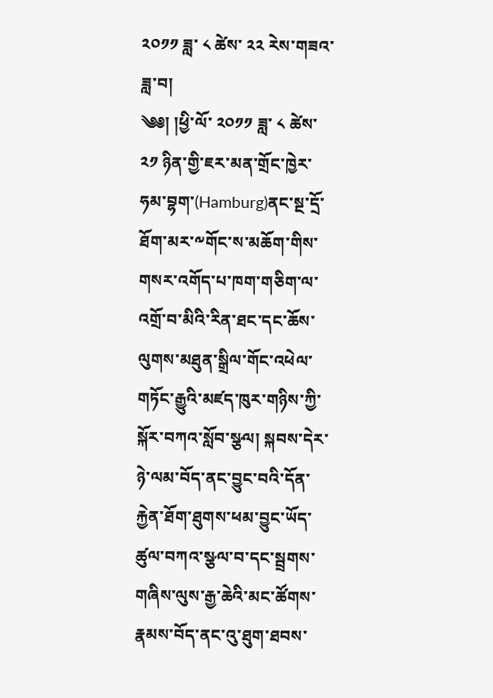༢༠༡༡ ཟླ་ ༨ ཚེས་ ༢༢ རེས་གཟའ་ཟླ་བ།
༄༅། །ཕྱི་ལོ་ ༢༠༡༡ ཟླ་ ༨ ཚེས་ ༢༡ ཉིན་གྱི་ཇར་མན་གྲོང་ཁྱེར་ཧམ་བྷག་(Hamburg)ནང་སྔ་དྲོ་ཐོག་མར་༸གོང་ས་མཆོག་གིས་གསར་འགོད་པ་ཁག་གཅིག་ལ་འགྲོ་བ་མིའི་རིན་ཐང་དང་ཆོས་ལུགས་མཐུན་སྒྲིལ་གོང་འཕེལ་གཏོང་རྒྱུའི་མཛད་ཁུར་གཉིས་ཀྱི་སྐོར་བཀའ་སློབ་སྩལ། སྐབས་དེར་ཉེ་ལམ་བོད་ནང་བྱུང་བའི་དོན་རྐྱེན་ཐོག་ཐུགས་ཕམ་བྱུང་ཡོད་ཚུལ་བཀའ་སྩལ་བ་དང་སྦྲགས་གཞིས་ལུས་རྒྱ་ཆེའི་མང་ཚོགས་རྣམས་བོད་ནང་འུ་ཐུག་ཐབས་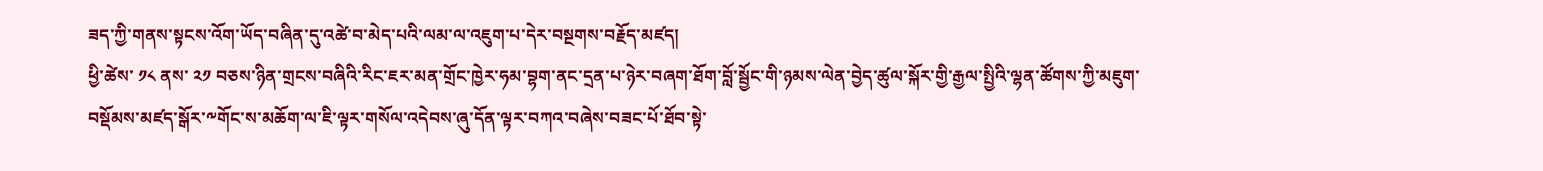ཟད་ཀྱི་གནས་སྟངས་འོག་ཡོད་བཞིན་དུ་འཚེ་བ་མེད་པའི་ལམ་ལ་འཇུག་པ་དེར་བསྔགས་བརྗོད་མཛད།
ཕྱི་ཚེས་ ༡༨ ནས་ ༢༡ བཅས་ཉིན་གྲངས་བཞིའི་རིང་ཇར་མན་གྲོང་ཁྱེར་ཧམ་བྷག་ནང་དྲན་པ་ཉེར་བཞག་ཐོག་བློ་སྦྱོང་གི་ཉམས་ལེན་བྱེད་ཚུལ་སྐོར་གྱི་རྒྱལ་སྤྱིའི་ལྷན་ཚོགས་ཀྱི་མཇུག་བསྡོམས་མཛད་སྒོར་༸གོང་ས་མཆོག་ལ་ཇི་ལྟར་གསོལ་འདེབས་ཞུ་དོན་ལྟར་བཀའ་བཞེས་བཟང་པོ་ཐོབ་སྟེ་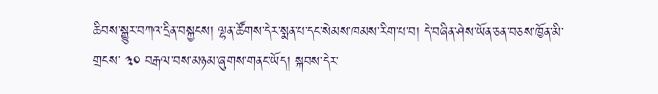ཆིབས་སྒྱུར་བཀའ་དྲིན་བསྐྱངས། ལྷན་ཚོགས་དེར་སྨན་པ་དང་སེམས་ཁམས་རིག་པ་བ། དེ་བཞིན་ཤེས་ཡོན་ཅན་བཅས་ཁྱོན་མི་གྲངས་ ༣༠ བརྒལ་བས་མཉམ་ཞུགས་གནང་ཡོད། སྐབས་དེར་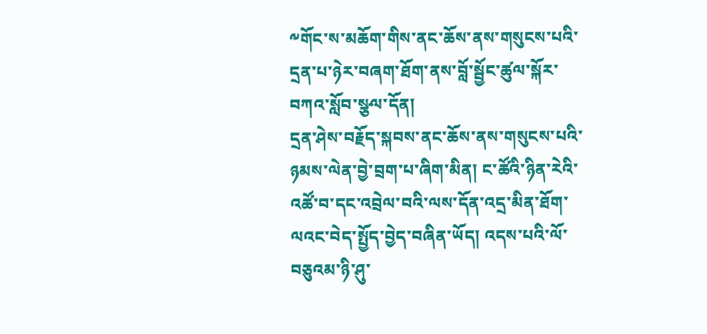༸གོང་ས་མཆོག་གིས་ནང་ཆོས་ནས་གསུངས་པའི་དྲན་པ་ཉེར་བཞག་ཐོག་ནས་བློ་སྦྱོང་ཚུལ་སྐོར་བཀའ་སློབ་སྩལ་དོན།
དྲན་ཤེས་བརྗོད་སྐབས་ནང་ཆོས་ནས་གསུངས་པའི་ཉམས་ལེན་བྱེ་བྲག་པ་ཞིག་མིན། ང་ཚོའི་ཉིན་རེའི་འཚོ་བ་དང་འབྲེལ་བའི་ལས་དོན་འདྲ་མིན་ཐོག་ལའང་བེད་སྤྱོད་བྱེད་བཞིན་ཡོད། འདས་པའི་ལོ་བཅུའམ་ཉི་ཤུ་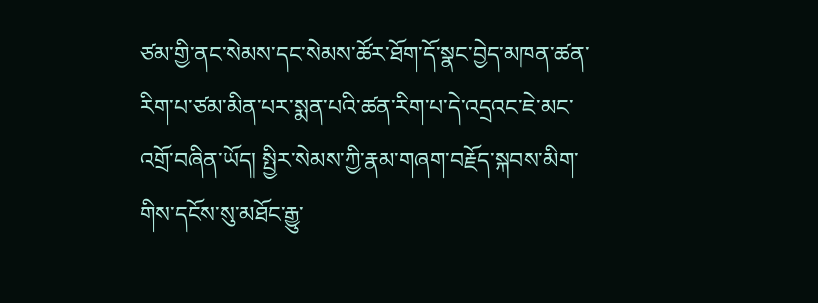ཙམ་གྱི་ནང་སེམས་དང་སེམས་ཚོར་ཐོག་དོ་སྣང་བྱེད་མཁན་ཚན་རིག་པ་ཙམ་མིན་པར་སྨན་པའི་ཚན་རིག་པ་དེ་འདྲའང་ཇེ་མང་འགྲོ་བཞིན་ཡོད། སྤྱིར་སེམས་ཀྱི་རྣམ་གཞག་བརྗོད་སྐབས་མིག་གིས་དངོས་སུ་མཐོང་རྒྱུ་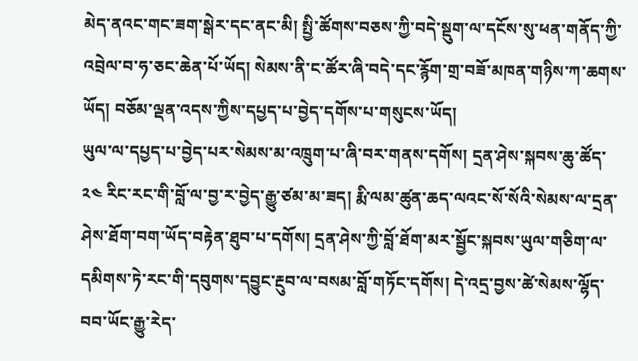མེད་ནའང་གང་ཟག་སྒེར་དང་ནང་མི། སྤྱི་ཚོགས་བཅས་ཀྱི་བདེ་སྡུག་ལ་དངོས་སུ་ཕན་གནོད་ཀྱི་འབྲེལ་བ་ཧ་ཅང་ཆེན་པོ་ཡོད། སེམས་ནི་ང་ཚོར་ཞི་བདེ་དང་རྙོག་གྲ་བཟོ་མཁན་གཉིས་ཀ་ཆགས་ཡོད། བཅོམ་ལྡན་འདས་ཀྱིས་དཔྱད་པ་བྱེད་དགོས་པ་གསུངས་ཡོད།
ཡུལ་ལ་དཔྱད་པ་བྱེད་པར་སེམས་མ་འཁྲུག་པ་ཞི་བར་གནས་དགོས། དྲན་ཤེས་སྐབས་ཆུ་ཚོད་ ༢༤ རིང་རང་གི་བློ་ལ་བྱ་ར་བྱེད་རྒྱུ་ཙམ་མ་ཟད། རྨི་ལམ་ཚུན་ཆད་ལའང་སོ་སོའི་སེམས་ལ་དྲན་ཤེས་ཐོག་བག་ཡོད་བརྟེན་ཐུབ་པ་དགོས། དྲན་ཤེས་ཀྱི་བློ་ཐོག་མར་སྦྱོང་སྐབས་ཡུལ་གཅིག་ལ་དམིགས་ཏེ་རང་གི་དབུགས་དབྱུང་རྔུབ་ལ་བསམ་བློ་གཏོང་དགོས། དེ་འདྲ་བྱས་ཚེ་སེམས་ལྷོད་བབ་ཡོང་རྒྱུ་རེད་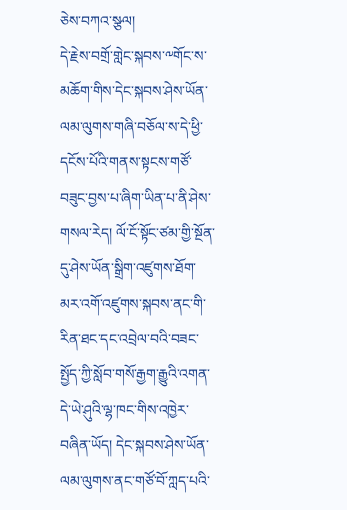ཅེས་བཀའ་སྩལ།
དེ་རྗེས་བགྲོ་གླེང་སྐབས་༸གོང་ས་མཆོག་གིས་དེང་སྐབས་ཤེས་ཡོན་ལམ་ལུགས་གཞི་བཅོལ་ས་དེ་ཕྱི་དངོས་པོའི་གནས་སྟངས་གཙོ་བཟུང་བྱས་པ་ཞིག་ཡིན་པ་ནི་ཤེས་གསལ་རེད། ལོ་ངོ་སྟོང་ཙམ་གྱི་སྔོན་དུ་ཤེས་ཡོན་སྒྲིག་འཛུགས་ཐོག་མར་འགོ་འཛུགས་སྐབས་ནང་གི་རིན་ཐང་དང་འབྲེལ་བའི་བཟང་སྤྱོད་ཀྱི་སློབ་གསོ་རྒྱག་རྒྱུའི་འགན་དེ་ཡེ་ཤུའི་ལྷ་ཁང་གིས་འཁྱེར་བཞིན་ཡོད། དེང་སྐབས་ཤེས་ཡོན་ལམ་ལུགས་ནང་གཙོ་བོ་ཀླད་པའི་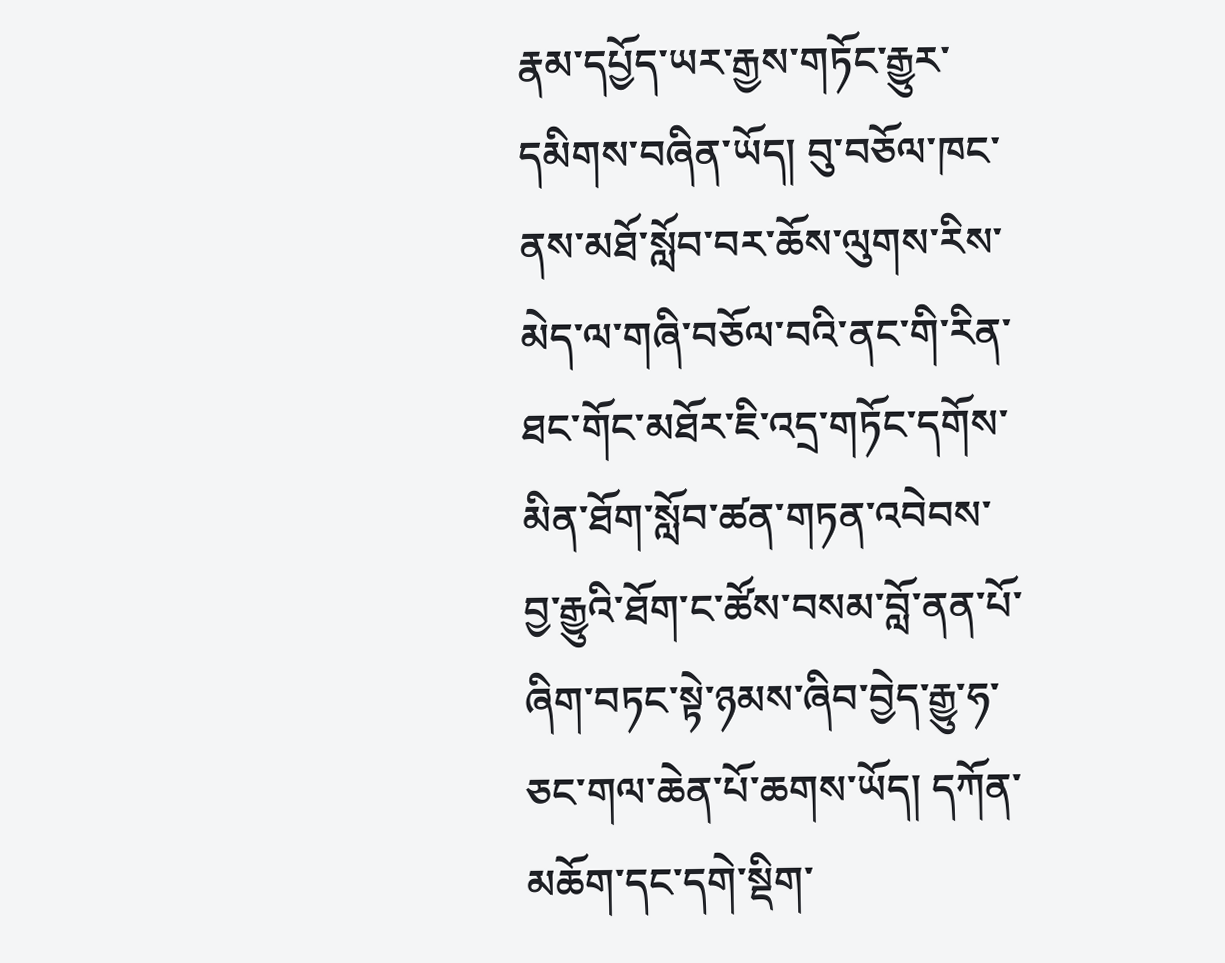རྣམ་དཔྱོད་ཡར་རྒྱས་གཏོང་རྒྱུར་དམིགས་བཞིན་ཡོད། བུ་བཅོལ་ཁང་ནས་མཐོ་སློབ་བར་ཆོས་ལུགས་རིས་མེད་ལ་གཞི་བཅོལ་བའི་ནང་གི་རིན་ཐང་གོང་མཐོར་ཇི་འདྲ་གཏོང་དགོས་མིན་ཐོག་སློབ་ཚན་གཏན་འབེབས་བྱ་རྒྱུའི་ཐོག་ང་ཚོས་བསམ་བློ་ནན་པོ་ཞིག་བཏང་སྟེ་ཉམས་ཞིབ་བྱེད་རྒྱུ་ཧ་ཅང་གལ་ཆེན་པོ་ཆགས་ཡོད། དཀོན་མཆོག་དང་དགེ་སྡིག་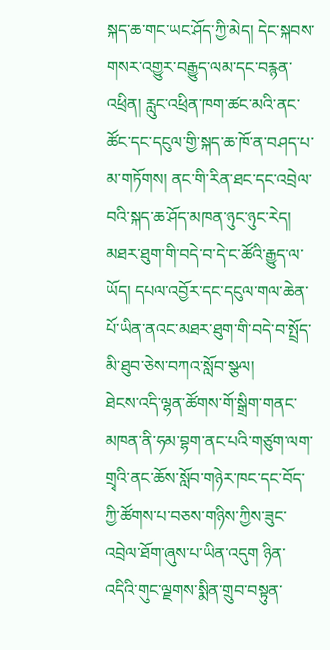སྐད་ཆ་གང་ཡང་ཤོད་ཀྱི་མེད། དེང་སྐབས་གསར་འགྱུར་བརྒྱུད་ལམ་དང་བརྙན་འཕྲིན། རླུང་འཕྲིན་ཁག་ཚང་མའི་ནང་ཚོང་དང་དངུལ་གྱི་སྐད་ཆ་ཁོ་ན་བཤད་པ་མ་གཏོགས། ནང་གི་རིན་ཐང་དང་འབྲེལ་བའི་སྐད་ཆ་ཤོད་མཁན་ཉུང་ཉུང་རེད། མཐར་ཐུག་གི་བདེ་བ་དེ་ང་ཚོའི་རྒྱུད་ལ་ཡོད། དཔལ་འབྱོར་དང་དངུལ་གལ་ཆེན་པོ་ཡིན་ནའང་མཐར་ཐུག་གི་བདེ་བ་སྤྲོད་མི་ཐུབ་ཅེས་བཀའ་སློབ་སྩལ།
ཐེངས་འདི་ལྷན་ཚོགས་གོ་སྒྲིག་གནང་མཁན་ནི་ཧམ་བྷག་ནང་པའི་གཙུག་ལག་གྲྭའི་ནང་ཆོས་སློབ་གཉེར་ཁང་དང་བོད་ཀྱི་ཚོགས་པ་བཅས་གཉིས་ཀྱིས་ཟུང་འབྲེལ་ཐོག་ཞུས་པ་ཡིན་འདུག ཉིན་འདིའི་གུང་ལྗགས་སྨིན་གྲུབ་བསྟུན་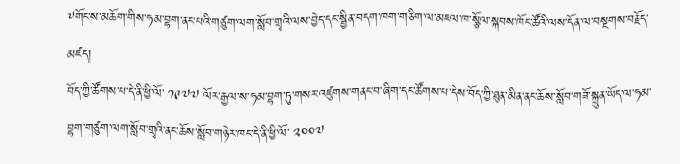༸གོང་ས་མཆོག་གིས་ཧམ་བྷག་ནང་པའི་གཙུག་ལག་སློབ་གྲྭའི་ལས་བྱེད་དང་སྦྱིན་བདག་ཁག་གཅིག་ལ་མཇལ་ཁ་སྩོལ་སྐབས་ཁོང་ཚོའི་ལས་དོན་ལ་བསྔགས་བརྗོད་མཛད།
བོད་ཀྱི་ཚོགས་པ་དེ་ནི་ཕྱི་ལོ་ ༡༩༧༧ ལོར་རྒྱལ་ས་ཧམ་བྷག་ཏུ་གསར་འཛུགས་གནང་བ་ཞིག་དང་ཚོགས་པ་དེས་བོད་ཀྱི་ཐུན་མིན་ནང་ཆོས་སློབ་གཟོ་སྐྲུན་ཡོད་ལ་ཧམ་བྷག་གཙུག་ལག་སློབ་གྲྭའི་ནང་ཆོས་སློབ་གཉེར་ཁང་དེ་ནི་ཕྱི་ལོ་ ༢༠༠༧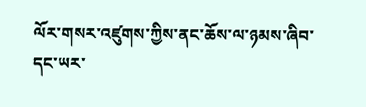ལོར་གསར་འཛུགས་ཀྱིས་ནང་ཆོས་ལ་ཉམས་ཞིབ་དང་ཡར་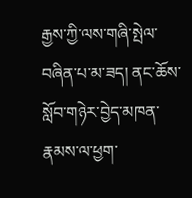རྒྱས་ཀྱི་ལས་གཞི་སྤེལ་བཞིན་པ་མ་ཟད། ནང་ཆོས་སློབ་གཉེར་བྱེད་མཁན་རྣམས་ལ་ཕྱག་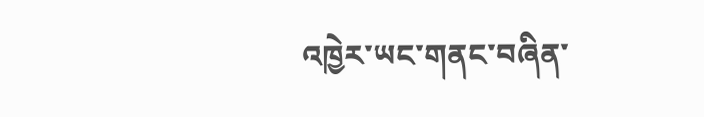འཁྱེར་ཡང་གནང་བཞིན་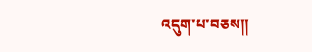འདུག་པ་བཅས།།